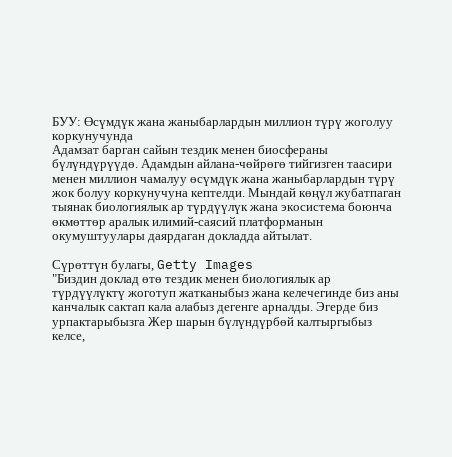БУУ: Өсүмдүк жана жаныбарлардын миллион түрү жоголуу коркунучунда
Адамзат барган сайын тездик менен биосфераны бүлүндүрүүдө. Адамдын айлана-чөйрөгө тийгизген таасири менен миллион чамалуу өсүмдүк жана жаныбарлардын түрү жок болуу коркунучуна кептелди. Мындай көңүл жубатпаган тыянак биологиялык ар түрдүүлүк жана экосистема боюнча өкмөттөр аралык илимий-саясий платформанын окумуштуулары даярдаган докладда айтылат.

Сүрөттүн булагы, Getty Images
"Биздин доклад өтө тездик менен биологиялык ар түрдүүлүктү жоготуп жатканыбыз жана келечегинде биз аны канчалык сактап кала алабыз дегенге арналды. Эгерде биз урпактарыбызга Жер шарын бүлүндүрбөй калтыргыбыз келсе,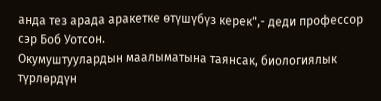анда тез арада аракетке өтүшүбүз керек",- деди профессор сэр Боб Уотсон.
Окумуштуулардын маалыматына таянсак, биологиялык түрлөрдүн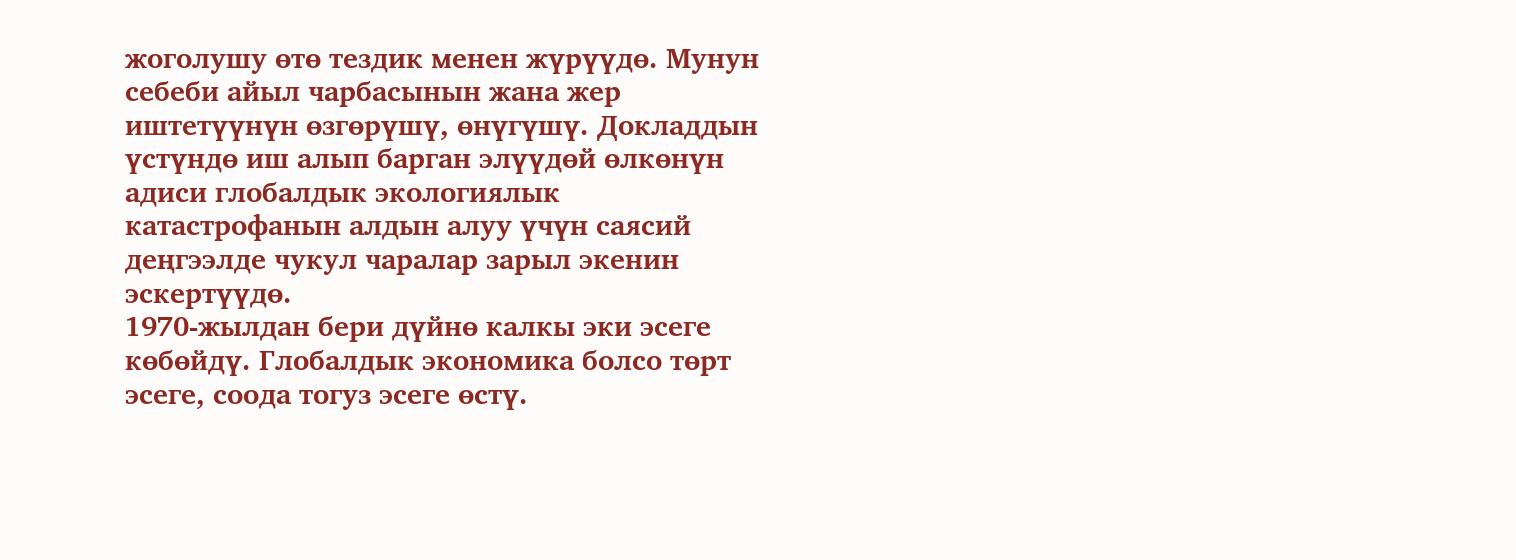жоголушу өтө тездик менен жүрүүдө. Мунун себеби айыл чарбасынын жана жер иштетүүнүн өзгөрүшү, өнүгүшү. Докладдын үстүндө иш алып барган элүүдөй өлкөнүн адиси глобалдык экологиялык катастрофанын алдын алуу үчүн саясий деңгээлде чукул чаралар зарыл экенин эскертүүдө.
1970-жылдан бери дүйнө калкы эки эсеге көбөйдү. Глобалдык экономика болсо төрт эсеге, соода тогуз эсеге өстү.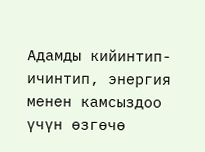Адамды кийинтип-ичинтип, энергия менен камсыздоо үчүн өзгөчө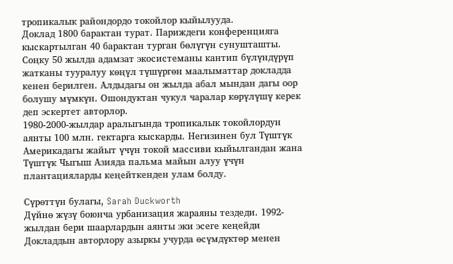тропикалык райондордо токойлор кыйылууда.
Доклад 1800 барактан турат. Париждеги конференцияга кыскартылган 40 барактан турган бөлүгүн сунушташты.
Соңку 50 жылда адамзат экосистеманы кантип бүлүндүрүп жатканы тууралуу көңүл түшүргөн маалыматтар докладда кенен берилген. Алдыдагы он жылда абал мындан дагы оор болушу мүмкүн. Ошондуктан чукул чаралар көрүлүшү керек деп эскертет авторлор.
1980-2000-жылдар аралыгында тропикалык токойлордун аянты 100 млн. гектарга кыскарды. Негизинен бул Түштүк Америкадагы жайыт үчүн токой массиви кыйылгандан жана Түштүк Чыгыш Азияда пальма майын алуу үчүн плантацияларды кеңейткенден улам болду.

Сүрөттүн булагы, Sarah Duckworth
Дүйнө жүзү боюнча урбанизация жараяны тездеди. 1992-жылдан бери шаарлардын аянты эки эсеге кеңейди
Докладдын авторлору азыркы учурда өсүмдүктөр менен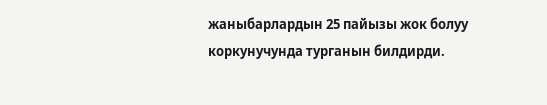жаныбарлардын 25 пайызы жок болуу коркунучунда турганын билдирди.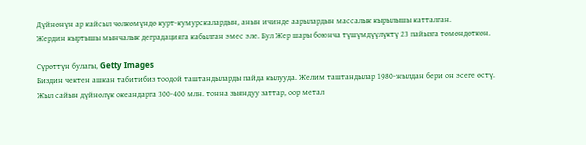Дүйнөнүн ар кайсыл чөлкөмүндө курт-кумурскалардын, анын ичинде аарылардын массалык кырылышы катталган.
Жердин кыртышы мынчалык деградацияга кабылган эмес эле. Бул Жер шары боюнча түшүмдүүлүктү 23 пайызга төмөндөткөн.

Сүрөттүн булагы, Getty Images
Биздин чектен ашкан табитибиз тоодой таштандыларды пайда кылууда. Желим таштандылар 1980-жылдан бери он эсеге өстү.
Жыл сайын дүйнөлүк океандарга 300-400 млн. тонна зыяндуу заттар, оор метал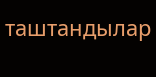таштандылар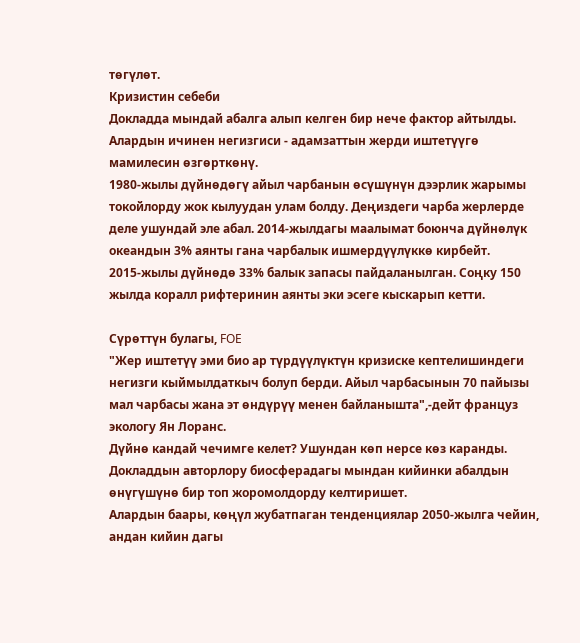төгүлөт.
Кризистин себеби
Докладда мындай абалга алып келген бир нече фактор айтылды. Алардын ичинен негизгиси - адамзаттын жерди иштетүүгө мамилесин өзгөрткөнү.
1980-жылы дүйнөдөгү айыл чарбанын өсүшүнүн дээрлик жарымы токойлорду жок кылуудан улам болду. Деңиздеги чарба жерлерде деле ушундай эле абал. 2014-жылдагы маалымат боюнча дүйнөлүк океандын 3% аянты гана чарбалык ишмердүүлүккө кирбейт.
2015-жылы дүйнөдө 33% балык запасы пайдаланылган. Соңку 150 жылда коралл рифтеринин аянты эки эсеге кыскарып кетти.

Сүрөттүн булагы, FOE
"Жер иштетүү эми био ар түрдүүлүктүн кризиске кептелишиндеги негизги кыймылдаткыч болуп берди. Айыл чарбасынын 70 пайызы мал чарбасы жана эт өндүрүү менен байланышта",-дейт француз экологу Ян Лоранс.
Дүйнө кандай чечимге келет? Ушундан көп нерсе көз каранды. Докладдын авторлору биосферадагы мындан кийинки абалдын өнүгүшүнө бир топ жоромолдорду келтиришет.
Алардын баары, көңүл жубатпаган тенденциялар 2050-жылга чейин, андан кийин дагы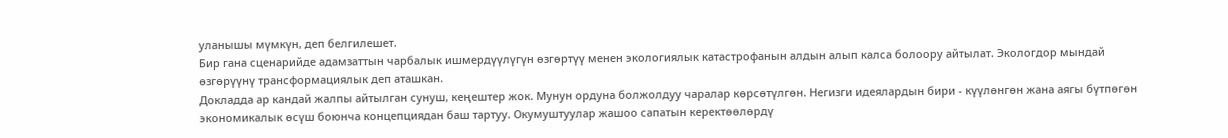уланышы мүмкүн, деп белгилешет.
Бир гана сценарийде адамзаттын чарбалык ишмердүүлүгүн өзгөртүү менен экологиялык катастрофанын алдын алып калса болоору айтылат. Экологдор мындай өзгөрүүнү трансформациялык деп аташкан.
Докладда ар кандай жалпы айтылган сунуш, кеңештер жок. Мунун ордуна болжолдуу чаралар көрсөтүлгөн. Негизги идеялардын бири - күүлөнгөн жана аягы бүтпөгөн экономикалык өсүш боюнча концепциядан баш тартуу. Окумуштуулар жашоо сапатын керектөөлөрдү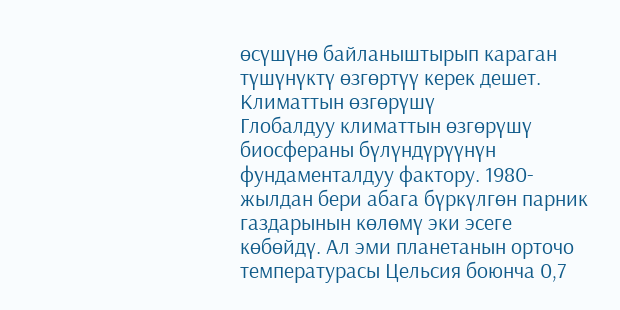өсүшүнө байланыштырып караган түшүнүктү өзгөртүү керек дешет.
Климаттын өзгөрүшү
Глобалдуу климаттын өзгөрүшү биосфераны бүлүндүрүүнүн фундаменталдуу фактору. 1980-жылдан бери абага бүркүлгөн парник газдарынын көлөмү эки эсеге көбөйдү. Ал эми планетанын орточо температурасы Цельсия боюнча 0,7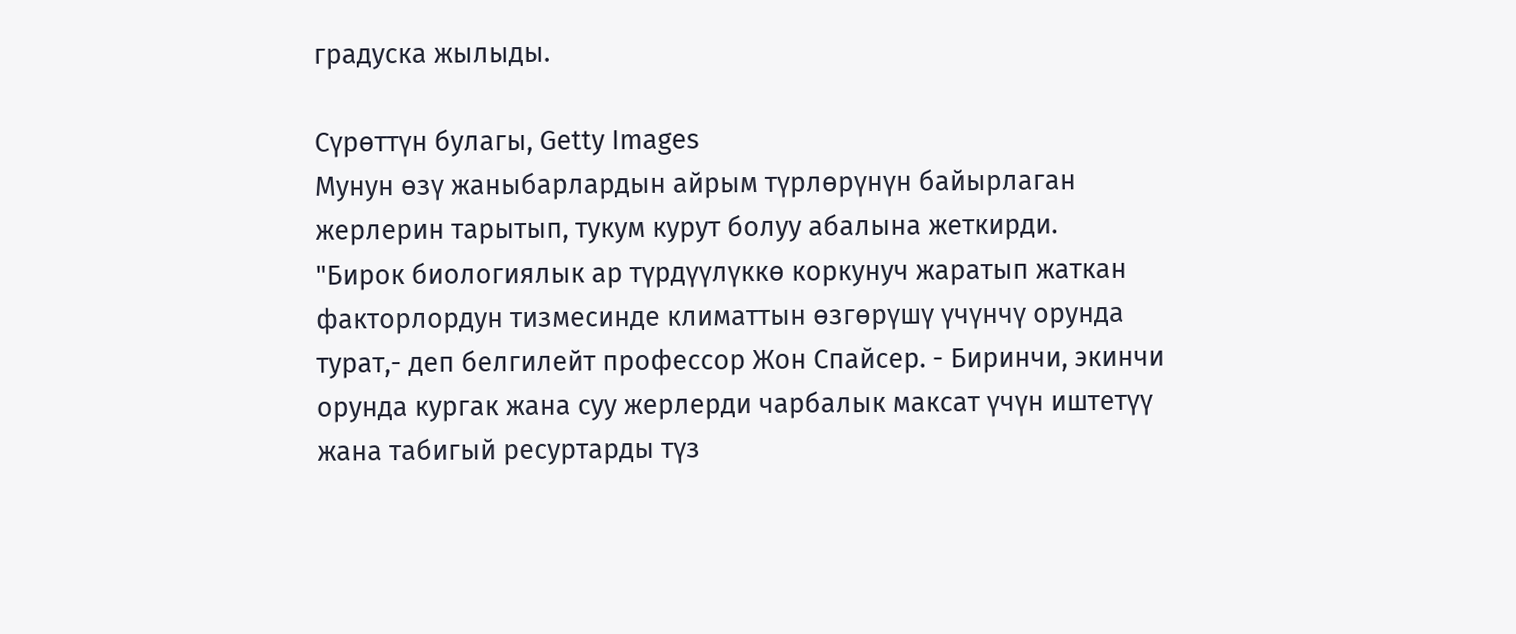градуска жылыды.

Сүрөттүн булагы, Getty Images
Мунун өзү жаныбарлардын айрым түрлөрүнүн байырлаган жерлерин тарытып, тукум курут болуу абалына жеткирди.
"Бирок биологиялык ар түрдүүлүккө коркунуч жаратып жаткан факторлордун тизмесинде климаттын өзгөрүшү үчүнчү орунда турат,- деп белгилейт профессор Жон Спайсер. - Биринчи, экинчи орунда кургак жана суу жерлерди чарбалык максат үчүн иштетүү жана табигый ресуртарды түз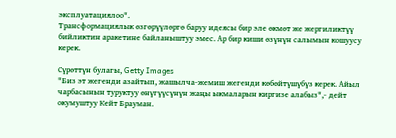эксплуатациялоо".
Трансформациялык өзгөрүүлөргө баруу идеясы бир эле өкмөт же жергиликтүү бийликтин аракетине байланыштуу эмес. Ар бир киши өзүнүн салымын кошуусу керек.

Сүрөттүн булагы, Getty Images
"Биз эт жегенди азайтып, жашылча-жемиш жегенди көбөйтүшүбүз керек. Айыл чарбасынын туруктуу өнүгүүсүнүн жаңы ыкмаларын киргизе алабыз",- дейт окумуштуу Кейт Брауман.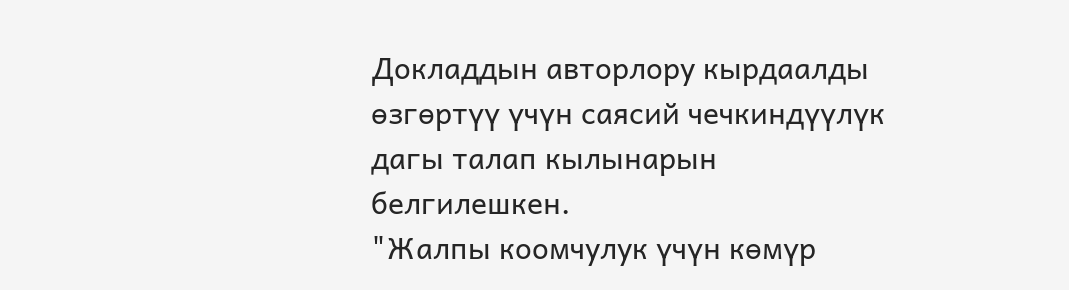Докладдын авторлору кырдаалды өзгөртүү үчүн саясий чечкиндүүлүк дагы талап кылынарын белгилешкен.
"Жалпы коомчулук үчүн көмүр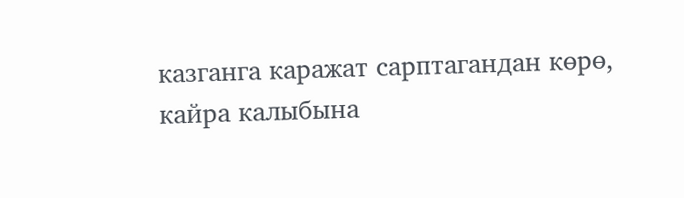казганга каражат сарптагандан көрө, кайра калыбына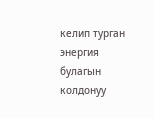келип турган энергия булагын колдонуу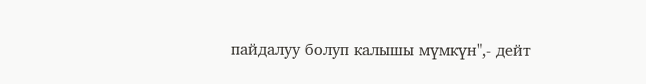пайдалуу болуп калышы мүмкүн",- дейт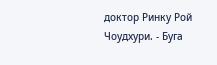доктор Ринку Рой Чоудхури. - Буга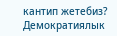кантип жетебиз? Демократиялык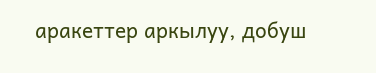аракеттер аркылуу, добуш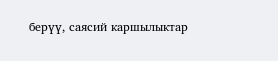берүү, саясий каршылыктар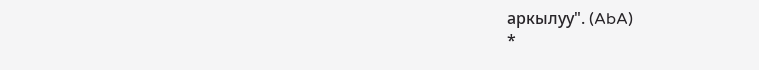аркылуу". (AbA)
*